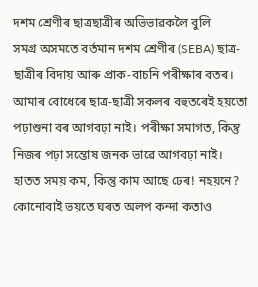দশম শ্ৰেণীৰ ছাত্ৰছাত্ৰীৰ অভিভাৱকলৈ বুলি
সমগ্ৰ অসমতে বৰ্তমান দশম শ্ৰেণীৰ (SEBA) ছাত্ৰ-ছাত্ৰীৰ বিদায় আৰু প্ৰাক-বাচনি পৰীক্ষাৰ বতৰ। আমাৰ বোধেৰে ছাত্ৰ-ছাত্ৰী সকলৰ বহুতৰেই হয়তো পঢ়াশুনা বৰ আগবঢ়া নাই। পৰীক্ষা সমাগত, কিন্তু নিজৰ পঢ়া সন্তোষ জনক ভাৱে আগবঢ়া নাই। হাতত সময় কম, কিন্তু কাম আছে ঢেৰ! নহয়নে? কোনোবাই ভয়তে ঘৰত অলপ কন্দা কতাও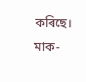কৰিছে। মাক-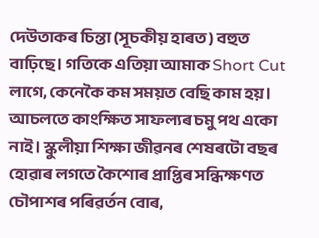দেউতাকৰ চিন্তা (সূচকীয় হাৰত) বহুত বাঢ়িছে। গতিকে এতিয়া আমাক Short Cut লাগে, কেনেকৈ কম সময়ত বেছি কাম হয়। আচলতে কাংক্ষিত সাফল্যৰ চমু পথ একো নাই। স্কুলীয়া শিক্ষা জীৱনৰ শেষৰটো বছৰ হোৱাৰ লগতে কৈশোৰ প্ৰাপ্তিৰ সন্ধিক্ষণত চৌপাশৰ পৰিৱৰ্তন বোৰ,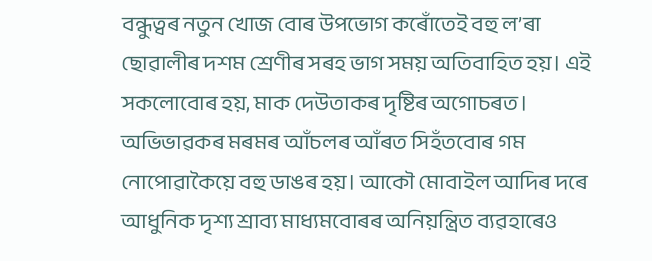বন্ধুত্বৰ নতুন খোজ বোৰ উপভোগ কৰোঁতেই বহু ল’ৰা ছোৱালীৰ দশম শ্ৰেণীৰ সৰহ ভাগ সময় অতিবাহিত হয়। এই সকলোবোৰ হয়, মাক দেউতাকৰ দৃষ্টিৰ অগোচৰত। অভিভাৱকৰ মৰমৰ আঁচলৰ আঁৰত সিহঁতবোৰ গম নোপোৱাকৈয়ে বহু ডাঙৰ হয়। আকৌ মোবাইল আদিৰ দৰে আধুনিক দৃশ্য শ্ৰাব্য মাধ্যমবোৰৰ অনিয়ন্ত্ৰিত ব্যৱহাৰেও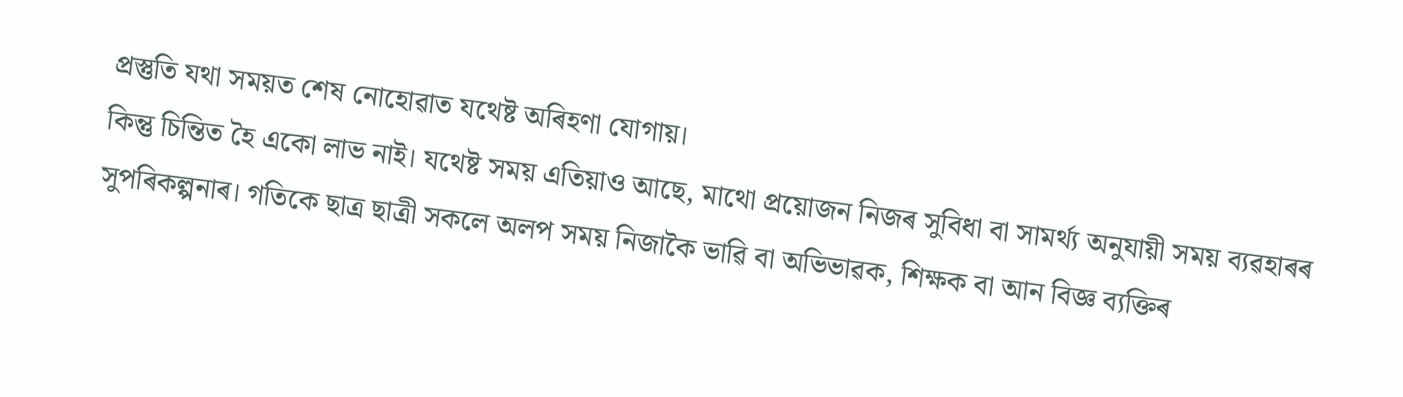প্ৰস্তুতি যথা সময়ত শেষ নোহোৱাত যথেষ্ট অৰিহণা যোগায়।
কিন্তু চিন্তিত হৈ একো লাভ নাই। যথেষ্ট সময় এতিয়াও আছে, মাথো প্ৰয়োজন নিজৰ সুবিধা বা সামৰ্থ্য অনুযায়ী সময় ব্যৱহাৰৰ সুপৰিকল্পনাৰ। গতিকে ছাত্ৰ ছাত্ৰী সকলে অলপ সময় নিজাকৈ ভাৱি বা অভিভাৱক, শিক্ষক বা আন বিজ্ঞ ব্যক্তিৰ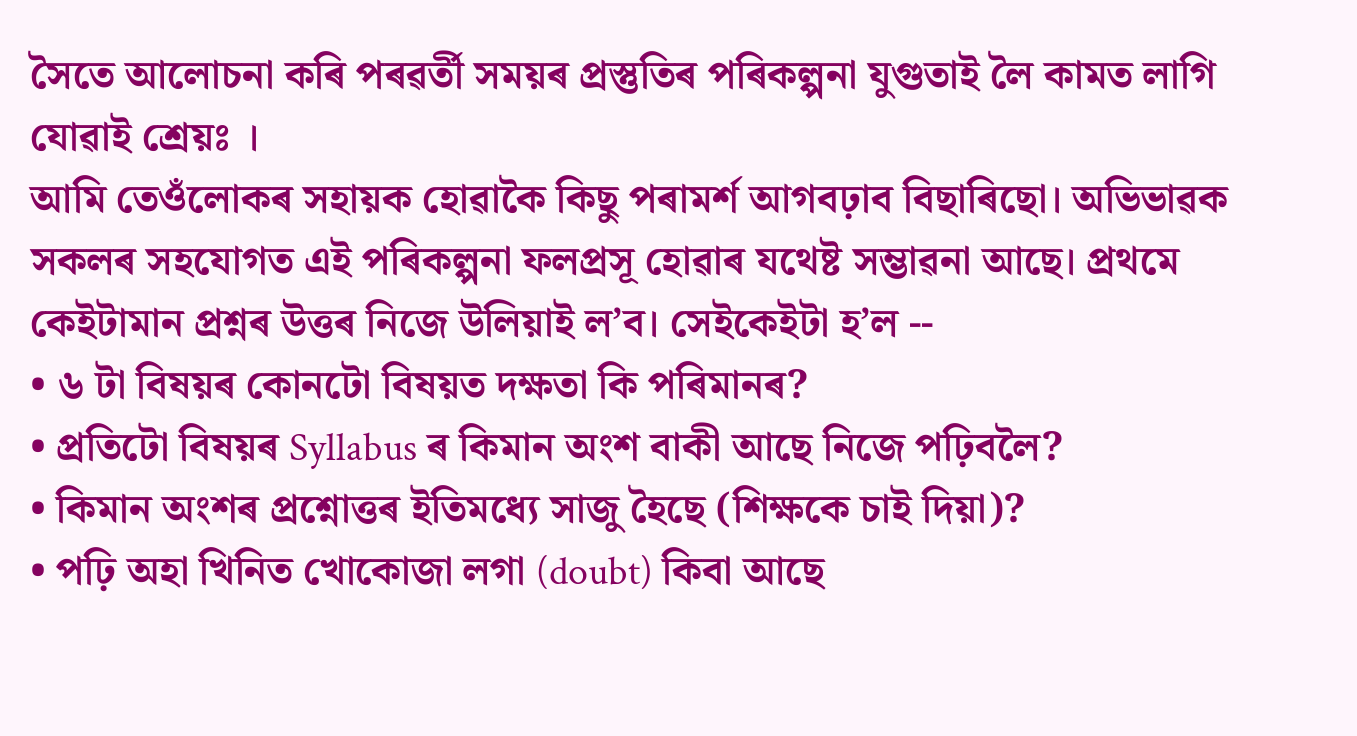সৈতে আলোচনা কৰি পৰৱৰ্তী সময়ৰ প্ৰস্তুতিৰ পৰিকল্পনা যুগুতাই লৈ কামত লাগি যোৱাই শ্ৰেয়ঃ ।
আমি তেওঁলোকৰ সহায়ক হোৱাকৈ কিছু পৰামৰ্শ আগবঢ়াব বিছাৰিছো। অভিভাৱক সকলৰ সহযোগত এই পৰিকল্পনা ফলপ্ৰসূ হোৱাৰ যথেষ্ট সম্ভাৱনা আছে। প্ৰথমে কেইটামান প্ৰশ্নৰ উত্তৰ নিজে উলিয়াই ল’ব। সেইকেইটা হ’ল --
• ৬ টা বিষয়ৰ কোনটো বিষয়ত দক্ষতা কি পৰিমানৰ?
• প্ৰতিটো বিষয়ৰ Syllabus ৰ কিমান অংশ বাকী আছে নিজে পঢ়িবলৈ?
• কিমান অংশৰ প্ৰশ্নোত্তৰ ইতিমধ্যে সাজু হৈছে (শিক্ষকে চাই দিয়া)?
• পঢ়ি অহা খিনিত খোকোজা লগা (doubt) কিবা আছে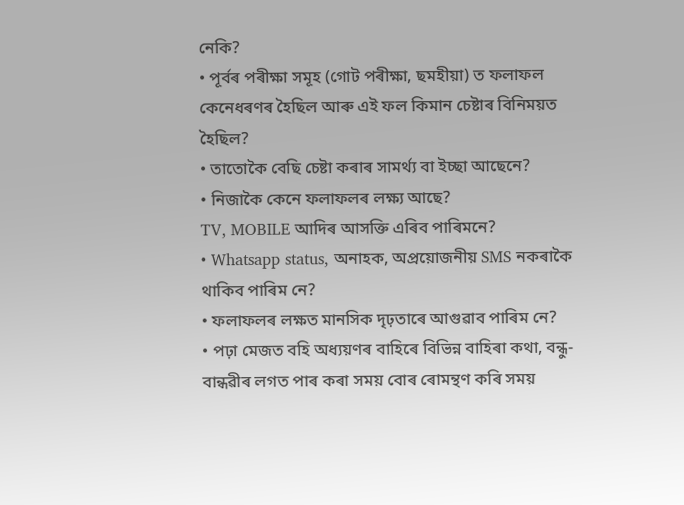নেকি?
• পূৰ্বৰ পৰীক্ষা সমূহ (গোট পৰীক্ষা, ছমহীয়া) ত ফলাফল কেনেধৰণৰ হৈছিল আৰু এই ফল কিমান চেষ্টাৰ বিনিময়ত হৈছিল?
• তাতোকৈ বেছি চেষ্টা কৰাৰ সামৰ্থ্য বা ইচ্ছা আছেনে?
• নিজাকৈ কেনে ফলাফলৰ লক্ষ্য আছে?
TV, MOBILE আদিৰ আসক্তি এৰিব পাৰিমনে?
• Whatsapp status, অনাহক, অপ্ৰয়োজনীয় SMS নকৰাকৈ থাকিব পাৰিম নে?
• ফলাফলৰ লক্ষত মানসিক দৃঢ়তাৰে আগুৱাব পাৰিম নে?
• পঢ়া মেজত বহি অধ্যয়ণৰ বাহিৰে বিভিন্ন বাহিৰা কথা, বন্ধু-বান্ধৱীৰ লগত পাৰ কৰা সময় বোৰ ৰোমন্থণ কৰি সময়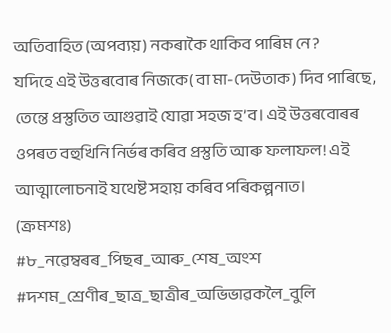অতিবাহিত (অপব্যয়) নকৰাকৈ থাকিব পাৰিম নে?
যদিহে এই উত্তৰবোৰ নিজকে( বা মা-দেউতাক) দিব পাৰিছে, তেন্তে প্ৰস্তুতিত আগুৱাই যোৱা সহজ হ’ব। এই উত্তৰবোৰৰ ওপৰত বহুখিনি নিৰ্ভৰ কৰিব প্ৰস্তুতি আৰু ফলাফল! এই আত্মালোচনাই যথেষ্ট সহায় কৰিব পৰিকল্পনাত।
(ক্ৰমশঃ)
#৮_নৱেম্বৰৰ_পিছৰ_আৰু_শেষ_অংশ
#দশম_শ্ৰেণীৰ_ছাত্ৰ_ছাত্ৰীৰ_অভিভাৱকলৈ_বুলি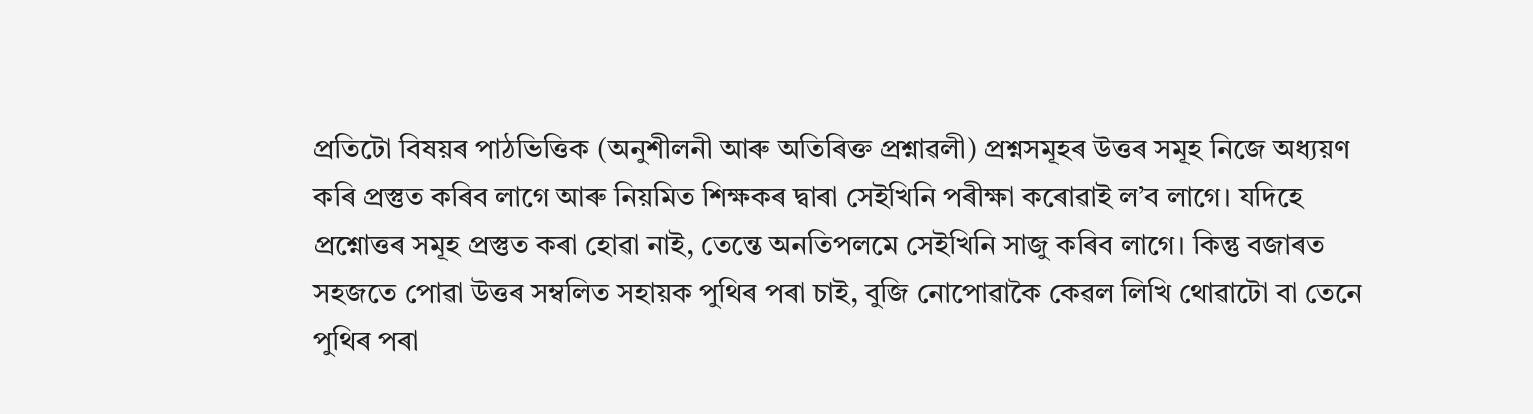প্ৰতিটো বিষয়ৰ পাঠভিত্তিক (অনুশীলনী আৰু অতিৰিক্ত প্ৰশ্নাৱলী) প্ৰশ্নসমূহৰ উত্তৰ সমূহ নিজে অধ্যয়ণ কৰি প্ৰস্তুত কৰিব লাগে আৰু নিয়মিত শিক্ষকৰ দ্বাৰা সেইখিনি পৰীক্ষা কৰোৱাই ল’ব লাগে। যদিহে প্ৰশ্নোত্তৰ সমূহ প্ৰস্তুত কৰা হোৱা নাই, তেন্তে অনতিপলমে সেইখিনি সাজু কৰিব লাগে। কিন্তু বজাৰত সহজতে পোৱা উত্তৰ সম্বলিত সহায়ক পুথিৰ পৰা চাই, বুজি নোপোৱাকৈ কেৱল লিখি থোৱাটো বা তেনে পুথিৰ পৰা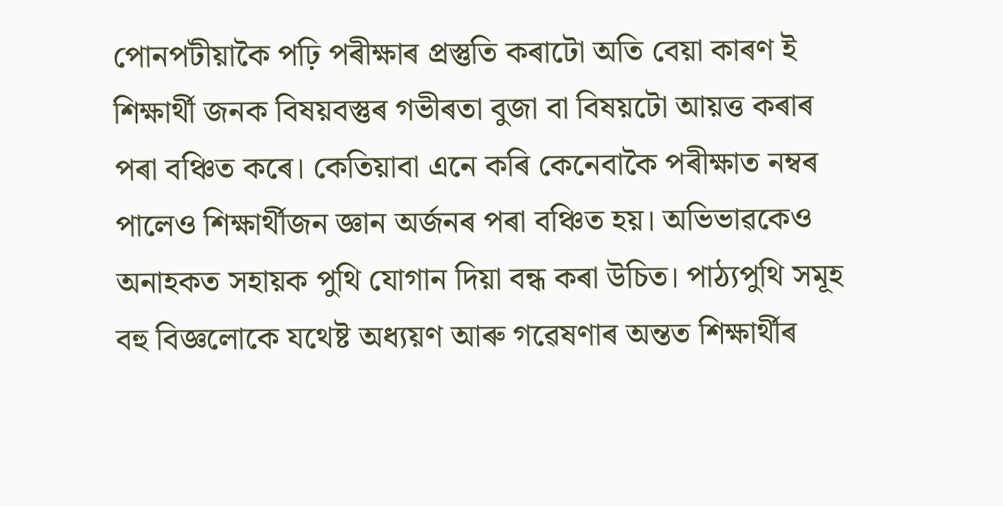পোনপটীয়াকৈ পঢ়ি পৰীক্ষাৰ প্ৰস্তুতি কৰাটো অতি বেয়া কাৰণ ই শিক্ষাৰ্থী জনক বিষয়বস্তুৰ গভীৰতা বুজা বা বিষয়টো আয়ত্ত কৰাৰ পৰা বঞ্চিত কৰে। কেতিয়াবা এনে কৰি কেনেবাকৈ পৰীক্ষাত নম্বৰ পালেও শিক্ষাৰ্থীজন জ্ঞান অৰ্জনৰ পৰা বঞ্চিত হয়। অভিভাৱকেও অনাহকত সহায়ক পুথি যোগান দিয়া বন্ধ কৰা উচিত। পাঠ্যপুথি সমূহ বহু বিজ্ঞলোকে যথেষ্ট অধ্যয়ণ আৰু গৱেষণাৰ অন্তত শিক্ষাৰ্থীৰ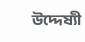উদ্দেষ্যী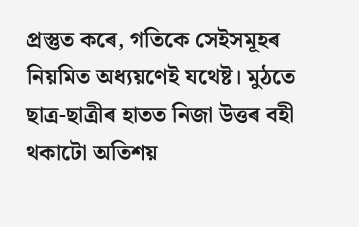প্ৰস্তুত কৰে, গতিকে সেইসমূহৰ নিয়মিত অধ্যয়ণেই যথেষ্ট। মুঠতে ছাত্ৰ-ছাত্ৰীৰ হাতত নিজা উত্তৰ বহী থকাটো অতিশয়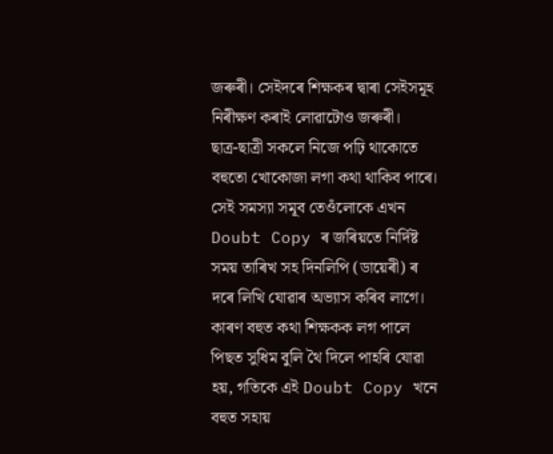জৰুৰী। সেইদৰে শিক্ষকৰ দ্বাৰা সেইসমূহ নিৰীক্ষণ কৰাই লোৱাটোও জৰুৰী।
ছাত্ৰ-ছাত্ৰী সকলে নিজে পঢ়ি থাকোতে বহুতো খোকোজা লগা কথা থাকিব পাৰে। সেই সমস্যা সমূব তেওঁলোকে এখন Doubt Copy ৰ জৰিয়তে নিৰ্দিষ্ট সময় তাৰিখ সহ দিনলিপি (ডায়েৰী) ৰ দৰে লিখি যোৱাৰ অভ্যাস কৰিব লাগে। কাৰণ বহুত কথা শিক্ষকক লগ পালে পিছত সুধিম বুলি থৈ দিলে পাহৰি যোৱা হয়, গতিকে এই Doubt Copy খনে বহুত সহায়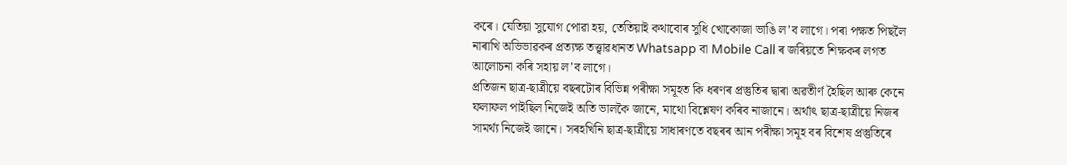কৰে। যেতিয়া সুযোগ পোৱা হয়, তেতিয়াই কথাবোৰ সুধি খোকোজা ভাঙি ল’ব লাগে। পৰা পক্ষত পিছলৈ নাৰাখি অভিভাৱকৰ প্ৰত্যক্ষ তত্ত্বাৱধানত Whatsapp বা Mobile Call ৰ জৰিয়তে শিক্ষকৰ লগত আলোচনা কৰি সহায় ল’ব লাগে।
প্ৰতিজন ছাত্ৰ-ছাত্ৰীয়ে বছৰটোৰ বিভিন্ন পৰীক্ষা সমূহত কি ধৰণৰ প্ৰস্তুতিৰ দ্বাৰা অৱতীৰ্ণ হৈছিল আৰু কেনে ফলাফল পাইছিল নিজেই অতি ভালকৈ জানে, মাথো বিশ্লেষণ কৰিব নাজানে। অৰ্থাৎ ছাত্ৰ-ছাত্ৰীয়ে নিজৰ সামৰ্থ্য নিজেই জানে। সৰহখিনি ছাত্ৰ-ছাত্ৰীয়ে সাধাৰণতে বছৰৰ আন পৰীক্ষা সমূহ বৰ বিশেষ প্ৰস্তুতিৰে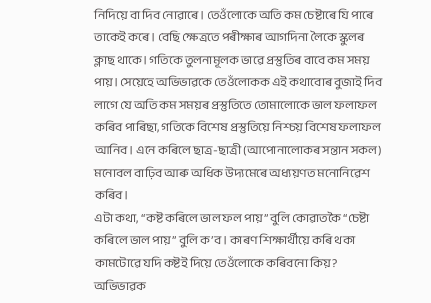নিদিয়ে বা দিব নোৱাৰে। তেওঁলোকে অতি কম চেষ্টাৰে যি পাৰে তাকেই কৰে। বেছি ক্ষেত্ৰতে পৰীক্ষাৰ আগদিনা লৈকে স্কুলৰ ক্লাছ থাকে। গতিকে তুলনামূলক ভাৱে প্ৰস্তুতিৰ বাবে কম সময় পায়। সেয়েহে অভিভাৱকে তেওঁলোকক এই কথাবোৰ বুজাই দিব লাগে যে অতি কম সময়ৰ প্ৰস্তুতিতে তোমালোকে ভাল ফলাফল কৰিব পাৰিছা, গতিকে বিশেষ প্ৰস্তুতিয়ে নিশ্চয় বিশেষ ফলাফল আনিব। এনে কৰিলে ছাত্ৰ-ছাত্ৰী (আপোনালোকৰ সন্তান সকল) মনোবল বাঢ়িব আৰু অধিক উদ্যমেৰে অধ্যয়ণত মনোনিৱেশ কৰিব।
এটা কথা, “কষ্ট কৰিলে ভাল ফল পায়” বুলি কোৱাতকৈ “চেষ্টা কৰিলে ভাল পায়” বুলি ক’ব। কাৰণ শিক্ষাৰ্থীয়ে কৰি থকা কামটোৱে যদি কষ্টই দিয়ে তেওঁলোকে কৰিবনো কিয়?
অভিভাৱক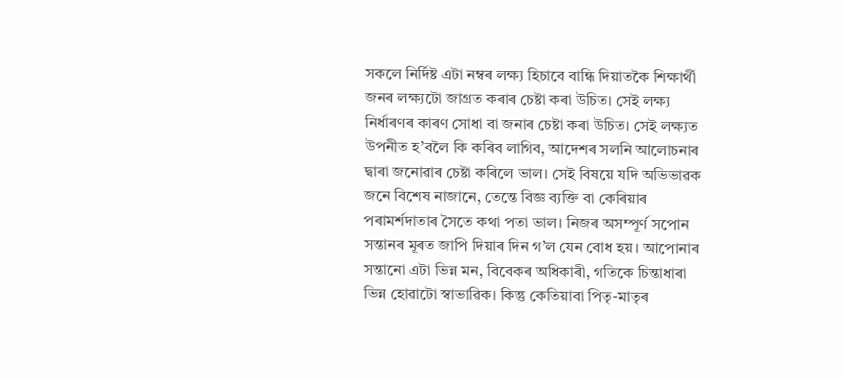সকলে নিৰ্দিষ্ট এটা নম্বৰ লক্ষ্য হিচাবে বান্ধি দিয়াতকৈ শিক্ষাৰ্থী জনৰ লক্ষ্যটো জাগ্ৰত কৰাৰ চেষ্টা কৰা উচিত। সেই লক্ষ্য নিৰ্ধাৰণৰ কাৰণ সোধা বা জনাৰ চেষ্টা কৰা উচিত। সেই লক্ষ্যত উপনীত হ’বলৈ কি কৰিব লাগিব, আদেশৰ সলনি আলোচনাৰ দ্বাৰা জনোৱাৰ চেষ্টা কৰিলে ভাল। সেই বিষয়ে যদি অভিভাৱক জনে বিশেষ নাজানে, তেন্তে বিজ্ঞ ব্যক্তি বা কেৰিয়াৰ পৰামৰ্শদাতাৰ সৈতে কথা পতা ভাল। নিজৰ অসম্পূৰ্ণ সপোন সন্তানৰ মূৰত জাপি দিয়াৰ দিন গ’ল যেন বোধ হয়। আপোনাৰ সন্তানো এটা ভিন্ন মন, বিবেকৰ অধিকাৰী, গতিকে চিন্তাধাৰা ভিন্ন হোৱাটো স্বাভাৱিক। কিন্তু কেতিয়াবা পিতৃ-মাতৃৰ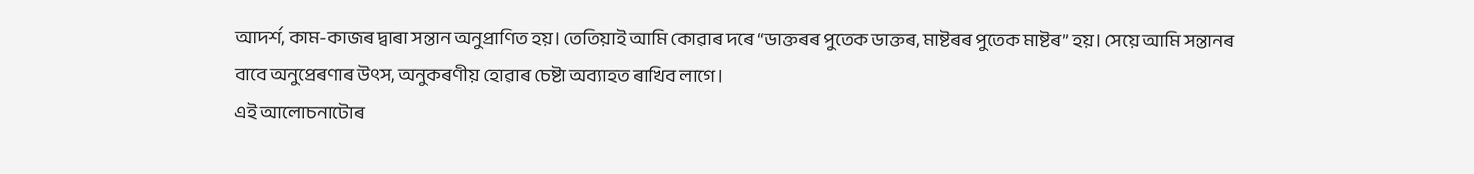আদৰ্শ, কাম-কাজৰ দ্বাৰা সন্তান অনুপ্ৰাণিত হয়। তেতিয়াই আমি কোৱাৰ দৰে “ডাক্তৰৰ পুতেক ডাক্তৰ, মাষ্টৰৰ পুতেক মাষ্টৰ” হয়। সেয়ে আমি সন্তানৰ বাবে অনুপ্ৰেৰণাৰ উৎস, অনুকৰণীয় হোৱাৰ চেষ্টা অব্যাহত ৰাখিব লাগে।
এই আলোচনাটোৰ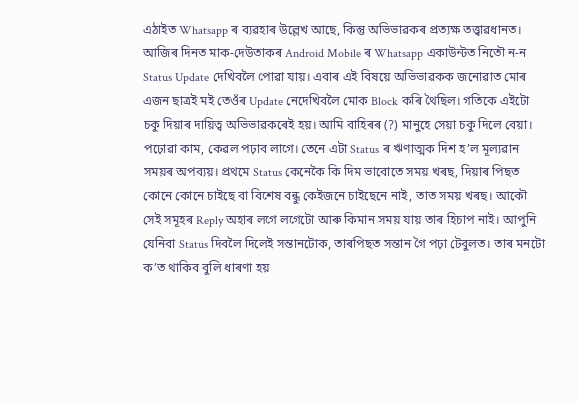এঠাইত Whatsapp ৰ ব্যৱহাৰ উল্লেখ আছে, কিন্তু অভিভাৱকৰ প্ৰত্যক্ষ তত্ত্বাৱধানত। আজিৰ দিনত মাক-দেউতাকৰ Android Mobile ৰ Whatsapp একাউন্টত নিতৌ ন-ন Status Update দেখিবলৈ পোৱা যায়। এবাৰ এই বিষয়ে অভিভাৱকক জনোৱাত মোৰ এজন ছাত্ৰই মই তেওঁৰ Update নেদেখিবলৈ মোক Block কৰি থৈছিল। গতিকে এইটো চকু দিয়াৰ দায়িত্ব অভিভাৱকৰেই হয়। আমি বাহিৰৰ (?) মানুহে সেয়া চকু দিলে বেয়া। পঢ়োৱা কাম, কেৱল পঢ়াব লাগে। তেনে এটা Status ৰ ঋণাত্মক দিশ হ’ল মূল্যৱান সময়ৰ অপব্যয়। প্ৰথমে Status কেনেকৈ কি দিম ভাবোতে সময় খৰছ, দিয়াৰ পিছত কোনে কোনে চাইছে বা বিশেষ বন্ধু কেইজনে চাইছেনে নাই, তাত সময় খৰছ। আকৌ সেই সমূহৰ Reply অহাৰ লগে লগেটো আৰু কিমান সময় যায় তাৰ হিচাপ নাই। আপুনি যেনিবা Status দিবলৈ দিলেই সন্তানটোক, তাৰপিছত সন্তান গৈ পঢ়া টেবুলত। তাৰ মনটো ক’ত থাকিব বুলি ধাৰণা হয়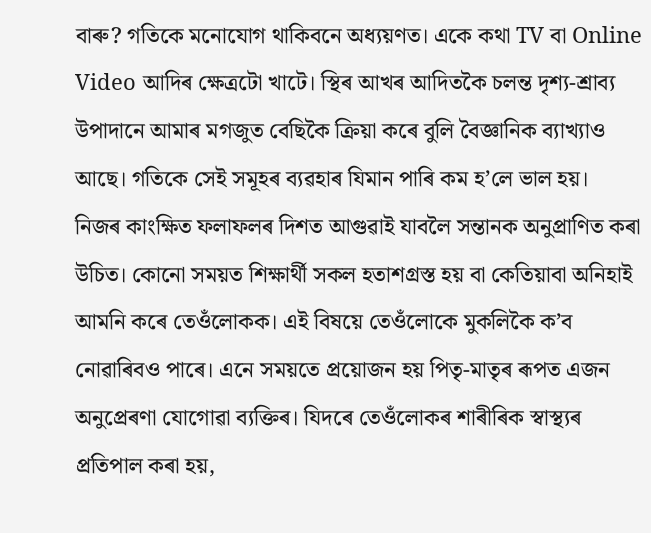বাৰু? গতিকে মনোযোগ থাকিবনে অধ্যয়ণত। একে কথা TV বা Online Video আদিৰ ক্ষেত্ৰটো খাটে। স্থিৰ আখৰ আদিতকৈ চলন্ত দৃশ্য-শ্ৰাব্য উপাদানে আমাৰ মগজুত বেছিকৈ ক্ৰিয়া কৰে বুলি বৈজ্ঞানিক ব্যাখ্যাও আছে। গতিকে সেই সমূহৰ ব্যৱহাৰ যিমান পাৰি কম হ’লে ভাল হয়।
নিজৰ কাংক্ষিত ফলাফলৰ দিশত আগুৱাই যাবলৈ সন্তানক অনুপ্ৰাণিত কৰা উচিত। কোনো সময়ত শিক্ষাৰ্থী সকল হতাশগ্ৰস্ত হয় বা কেতিয়াবা অনিহাই আমনি কৰে তেওঁলোকক। এই বিষয়ে তেওঁলোকে মুকলিকৈ ক’ব নোৱাৰিবও পাৰে। এনে সময়তে প্ৰয়োজন হয় পিতৃ-মাতৃৰ ৰূপত এজন অনুপ্ৰেৰণা যোগোৱা ব্যক্তিৰ। যিদৰে তেওঁলোকৰ শাৰীৰিক স্বাস্থ্যৰ প্ৰতিপাল কৰা হয়,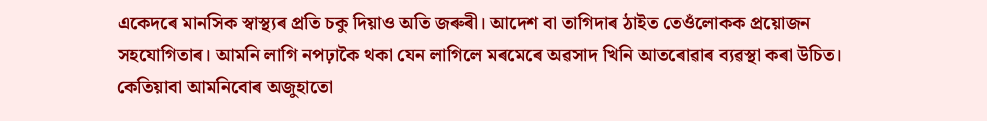একেদৰে মানসিক স্বাস্থ্যৰ প্ৰতি চকু দিয়াও অতি জৰুৰী। আদেশ বা তাগিদাৰ ঠাইত তেওঁলোকক প্ৰয়োজন সহযোগিতাৰ। আমনি লাগি নপঢ়াকৈ থকা যেন লাগিলে মৰমেৰে অৱসাদ খিনি আতৰোৱাৰ ব্যৱস্থা কৰা উচিত। কেতিয়াবা আমনিবোৰ অজুহাতো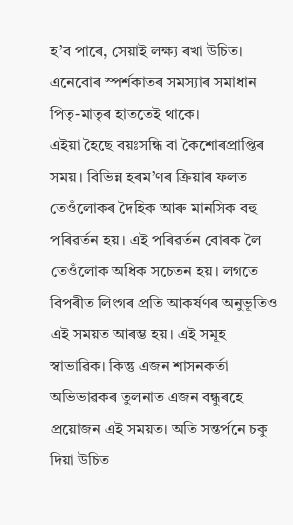হ’ব পাৰে, সেয়াই লক্ষ্য ৰখা উচিত। এনেবোৰ স্পৰ্শকাতৰ সমস্যাৰ সমাধান পিতৃ-মাতৃৰ হাততেই থাকে।
এইয়া হৈছে বয়ঃসন্ধি বা কৈশোৰপ্ৰাপ্তিৰ সময়। বিভিন্ন হৰম’ণৰ ক্ৰিয়াৰ ফলত তেওঁলোকৰ দৈহিক আৰু মানসিক বহু পৰিৱৰ্তন হয়। এই পৰিৱৰ্তন বোৰক লৈ তেওঁলোক অধিক সচেতন হয়। লগতে বিপৰীত লিংগৰ প্ৰতি আকৰ্ষণৰ অনুভূতিও এই সময়ত আৰম্ভ হয়। এই সমূহ স্বাভাৱিক। কিন্তু এজন শাসনকৰ্তা অভিভাৱকৰ তুলনাত এজন বন্ধুৰহে প্ৰয়োজন এই সময়ত। অতি সন্তৰ্পনে চকু দিয়া উচিত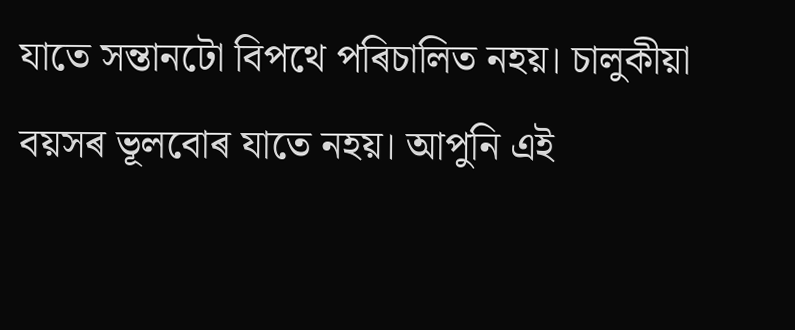যাতে সন্তানটো বিপথে পৰিচালিত নহয়। চালুকীয়া বয়সৰ ভূলবোৰ যাতে নহয়। আপুনি এই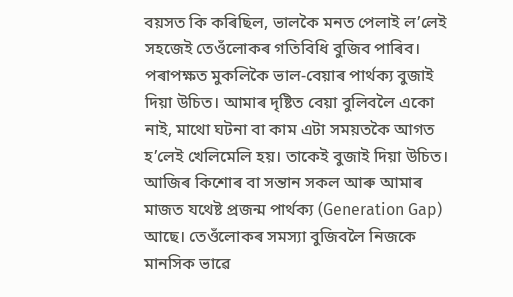বয়সত কি কৰিছিল, ভালকৈ মনত পেলাই ল’লেই সহজেই তেওঁলোকৰ গতিবিধি বুজিব পাৰিব। পৰাপক্ষত মুকলিকৈ ভাল-বেয়াৰ পাৰ্থক্য বুজাই দিয়া উচিত। আমাৰ দৃষ্টিত বেয়া বুলিবলৈ একো নাই, মাথো ঘটনা বা কাম এটা সময়তকৈ আগত হ’লেই খেলিমেলি হয়। তাকেই বুজাই দিয়া উচিত। আজিৰ কিশোৰ বা সন্তান সকল আৰু আমাৰ মাজত যথেষ্ট প্ৰজন্ম পাৰ্থক্য (Generation Gap) আছে। তেওঁলোকৰ সমস্যা বুজিবলৈ নিজকে মানসিক ভাৱে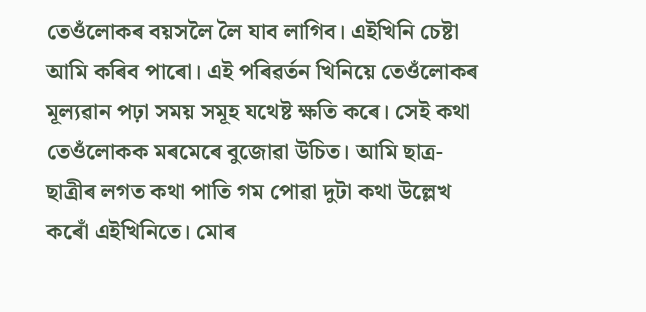তেওঁলোকৰ বয়সলৈ লৈ যাব লাগিব। এইখিনি চেষ্টা আমি কৰিব পাৰো। এই পৰিৱৰ্তন খিনিয়ে তেওঁলোকৰ মূল্যৱান পঢ়া সময় সমূহ যথেষ্ট ক্ষতি কৰে। সেই কথা তেওঁলোকক মৰমেৰে বুজোৱা উচিত। আমি ছাত্ৰ-ছাত্ৰীৰ লগত কথা পাতি গম পোৱা দুটা কথা উল্লেখ কৰোঁ এইখিনিতে। মোৰ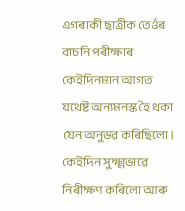এগৰাকী ছাত্ৰীক তেওঁৰ বাচনি পৰীক্ষাৰ কেইদিনমান আগত যথেষ্ট অন্যমনস্ক হৈ থকা যেন অনুভৱ কৰিছিলো। কেইদিন সুক্ষ্মভাৱে নিৰীক্ষণ কৰিলো আৰু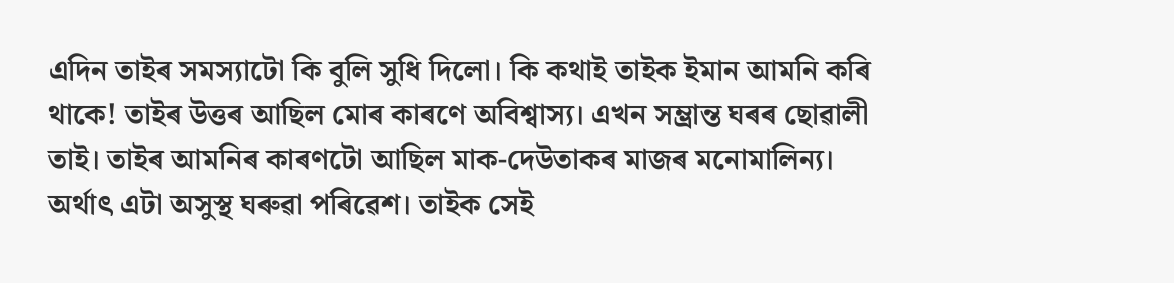এদিন তাইৰ সমস্যাটো কি বুলি সুধি দিলো। কি কথাই তাইক ইমান আমনি কৰি থাকে! তাইৰ উত্তৰ আছিল মোৰ কাৰণে অবিশ্বাস্য। এখন সম্ভ্ৰান্ত ঘৰৰ ছোৱালী তাই। তাইৰ আমনিৰ কাৰণটো আছিল মাক-দেউতাকৰ মাজৰ মনোমালিন্য। অৰ্থাৎ এটা অসুস্থ ঘৰুৱা পৰিৱেশ। তাইক সেই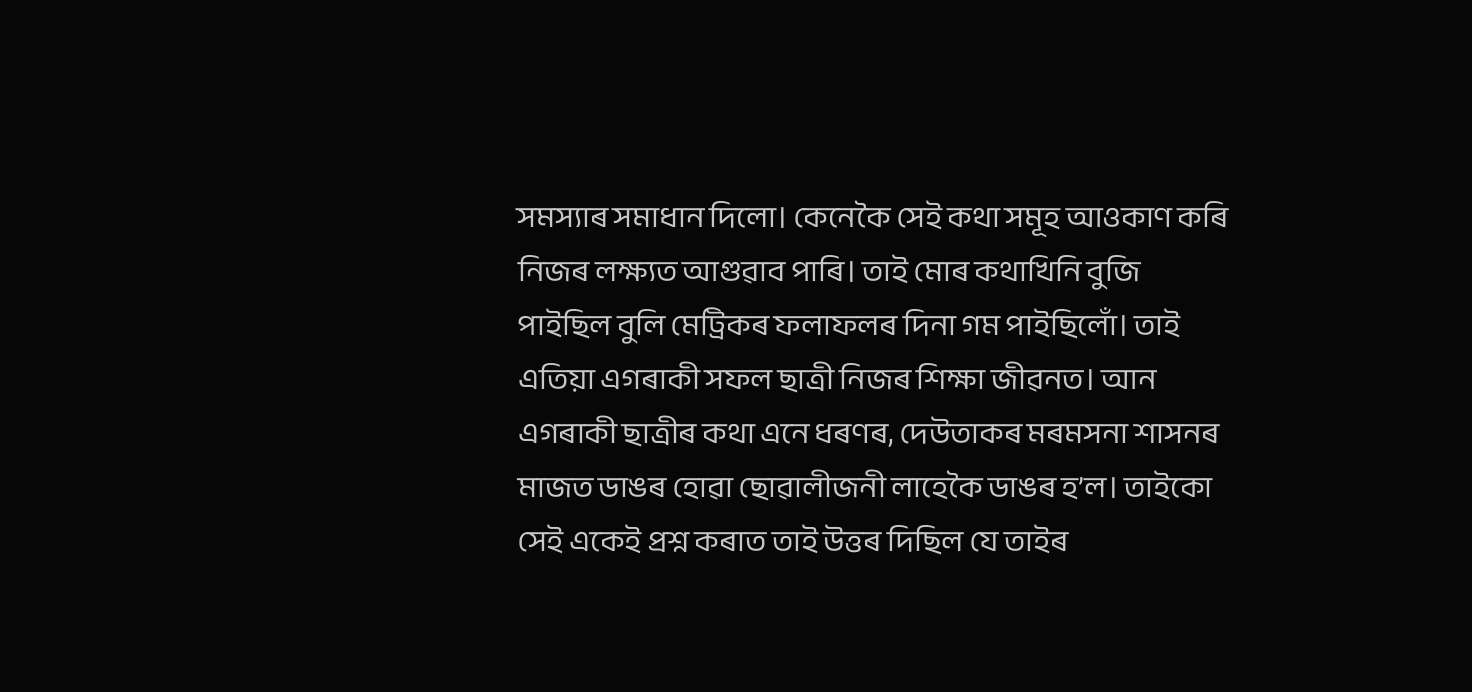সমস্যাৰ সমাধান দিলো। কেনেকৈ সেই কথা সমূহ আওকাণ কৰি নিজৰ লক্ষ্যত আগুৱাব পাৰি। তাই মোৰ কথাখিনি বুজি পাইছিল বুলি মেট্ৰিকৰ ফলাফলৰ দিনা গম পাইছিলোঁ। তাই এতিয়া এগৰাকী সফল ছাত্ৰী নিজৰ শিক্ষা জীৱনত। আন এগৰাকী ছাত্ৰীৰ কথা এনে ধৰণৰ, দেউতাকৰ মৰমসনা শাসনৰ মাজত ডাঙৰ হোৱা ছোৱালীজনী লাহেকৈ ডাঙৰ হ’ল। তাইকো সেই একেই প্ৰশ্ন কৰাত তাই উত্তৰ দিছিল যে তাইৰ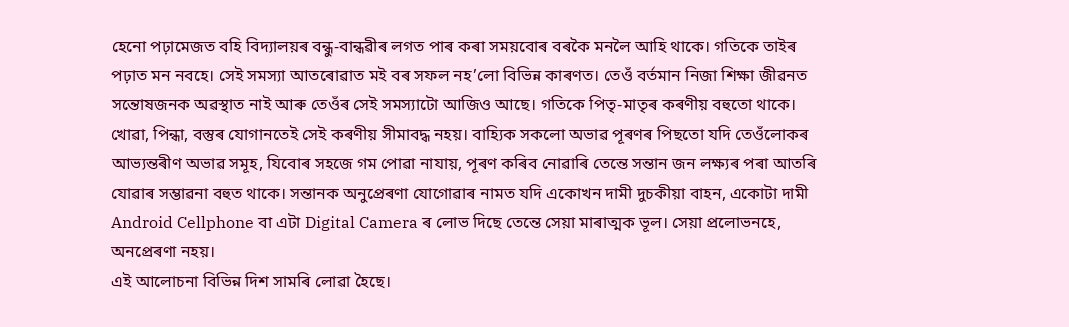হেনো পঢ়ামেজত বহি বিদ্যালয়ৰ বন্ধু-বান্ধৱীৰ লগত পাৰ কৰা সময়বোৰ বৰকৈ মনলৈ আহি থাকে। গতিকে তাইৰ পঢ়াত মন নবহে। সেই সমস্যা আতৰোৱাত মই বৰ সফল নহ’লো বিভিন্ন কাৰণত। তেওঁ বৰ্তমান নিজা শিক্ষা জীৱনত সন্তোষজনক অৱস্থাত নাই আৰু তেওঁৰ সেই সমস্যাটো আজিও আছে। গতিকে পিতৃ-মাতৃৰ কৰণীয় বহুতো থাকে। খোৱা, পিন্ধা, বস্তুৰ যোগানতেই সেই কৰণীয় সীমাবদ্ধ নহয়। বাহ্যিক সকলো অভাৱ পূৰণৰ পিছতো যদি তেওঁলোকৰ আভ্যন্তৰীণ অভাৱ সমূহ, যিবোৰ সহজে গম পোৱা নাযায়, পূৰণ কৰিব নোৱাৰি তেন্তে সন্তান জন লক্ষ্যৰ পৰা আতৰি যোৱাৰ সম্ভাৱনা বহুত থাকে। সন্তানক অনুপ্ৰেৰণা যোগোৱাৰ নামত যদি একোখন দামী দুচকীয়া বাহন, একোটা দামী Android Cellphone বা এটা Digital Camera ৰ লোভ দিছে তেন্তে সেয়া মাৰাত্মক ভূল। সেয়া প্ৰলোভনহে, অনপ্ৰেৰণা নহয়।
এই আলোচনা বিভিন্ন দিশ সামৰি লোৱা হৈছে।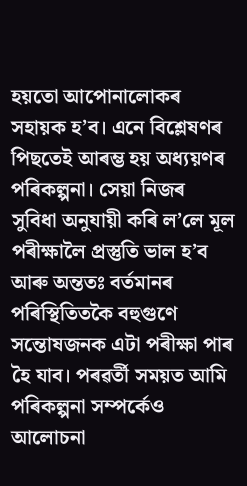হয়তো আপোনালোকৰ সহায়ক হ’ব। এনে বিশ্লেষণৰ পিছতেই আৰম্ভ হয় অধ্যয়ণৰ পৰিকল্পনা। সেয়া নিজৰ সুবিধা অনুযায়ী কৰি ল’লে মূল পৰীক্ষালৈ প্ৰস্তুতি ভাল হ’ব আৰু অন্ততঃ বৰ্তমানৰ পৰিস্থিতিতকৈ বহুগুণে সন্তোষজনক এটা পৰীক্ষা পাৰ হৈ যাব। পৰৱৰ্তী সময়ত আমি পৰিকল্পনা সম্পৰ্কেও আলোচনা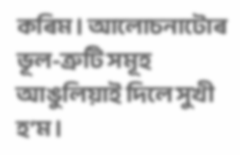কৰিম। আলোচনাটোৰ ভূল-ত্ৰুটি সমূহ আঙুলিয়াই দিলে সুখী হ’ম।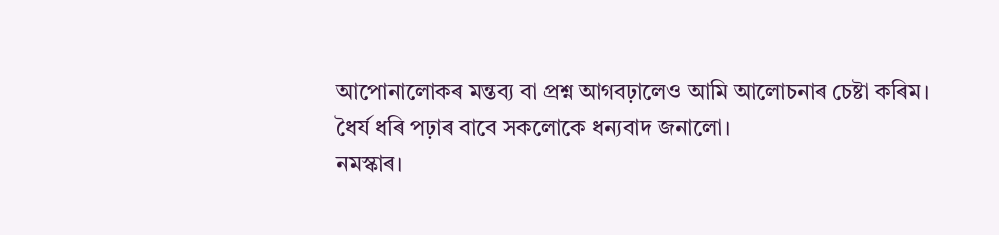আপোনালোকৰ মন্তব্য বা প্ৰশ্ন আগবঢ়ালেও আমি আলোচনাৰ চেষ্টা কৰিম।
ধৈৰ্য ধৰি পঢ়াৰ বাবে সকলোকে ধন্যবাদ জনালো।
নমস্কাৰ।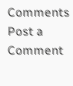Comments
Post a Comment